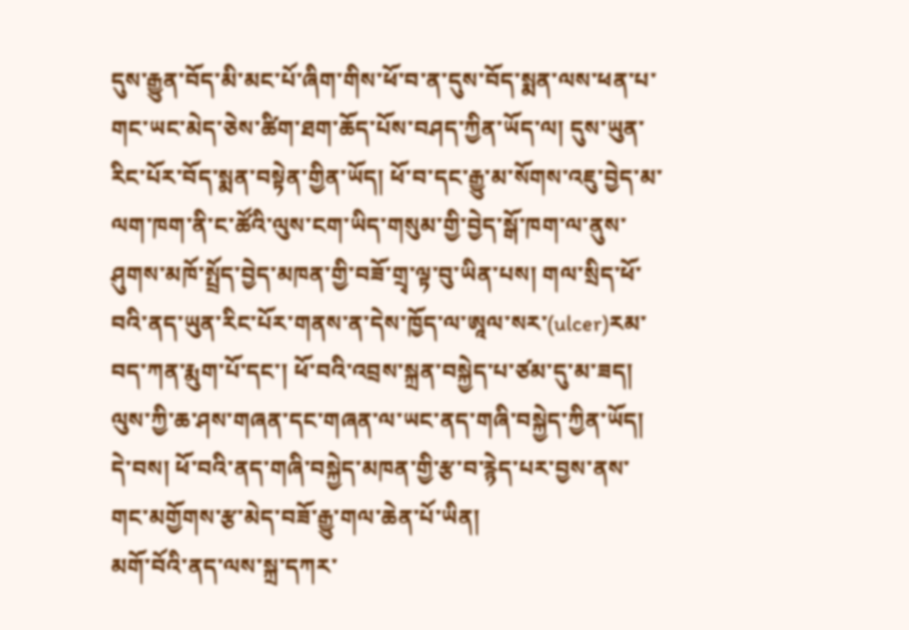དུས་རྒྱུན་བོད་མི་མང་པོ་ཞིག་གིས་ཕོ་བ་ན་དུས་བོད་སྨན་ལས་ཕན་པ་གང་ཡང་མེད་ཅེས་ཚིག་ཐག་ཆོད་པོས་བཤད་ཀྱིན་ཡོད་ལ། དུས་ཡུན་རིང་པོར་བོད་སྨན་བསྟེན་གྱིན་ཡོད། ཕོ་བ་དང་རྒྱུ་མ་སོགས་འཇུ་བྱེད་མ་ལག་ཁག་ནི་ང་ཚོའི་ལུས་ངག་ཡིད་གསུམ་གྱི་བྱེད་སྒོ་ཁག་ལ་ནུས་ཤུགས་མཁོ་སྤྲོད་བྱེད་མཁན་གྱི་བཟོ་གྲྭ་ལྟ་བུ་ཡིན་པས། གལ་སྲིད་ཕོ་བའི་ནད་ཡུན་རིང་པོར་གནས་ན་དེས་ཁྱོད་ལ་ཨཱལ་སར་(ulcer)རམ་བད་ཀན་རྨུག་པོ་དང་། ཕོ་བའི་འབྲས་སྐྲན་བསྐྱེད་པ་ཙམ་དུ་མ་ཟད། ལུས་ཀྱི་ཆ་ཤས་གཞན་དང་གཞན་ལ་ཡང་ནད་གཞི་བསྐྱེད་ཀྱིན་ཡོད། དེ་བས། ཕོ་བའི་ནད་གཞི་བསྐྱེད་མཁན་གྱི་རྩ་བ་རྙེད་པར་བྱས་ནས་གང་མགྱོགས་རྩ་མེད་བཟོ་རྒྱུ་གལ་ཆེན་པོ་ཡིན།
མགོ་བོའི་ནད་ལས་སྐྲ་དཀར་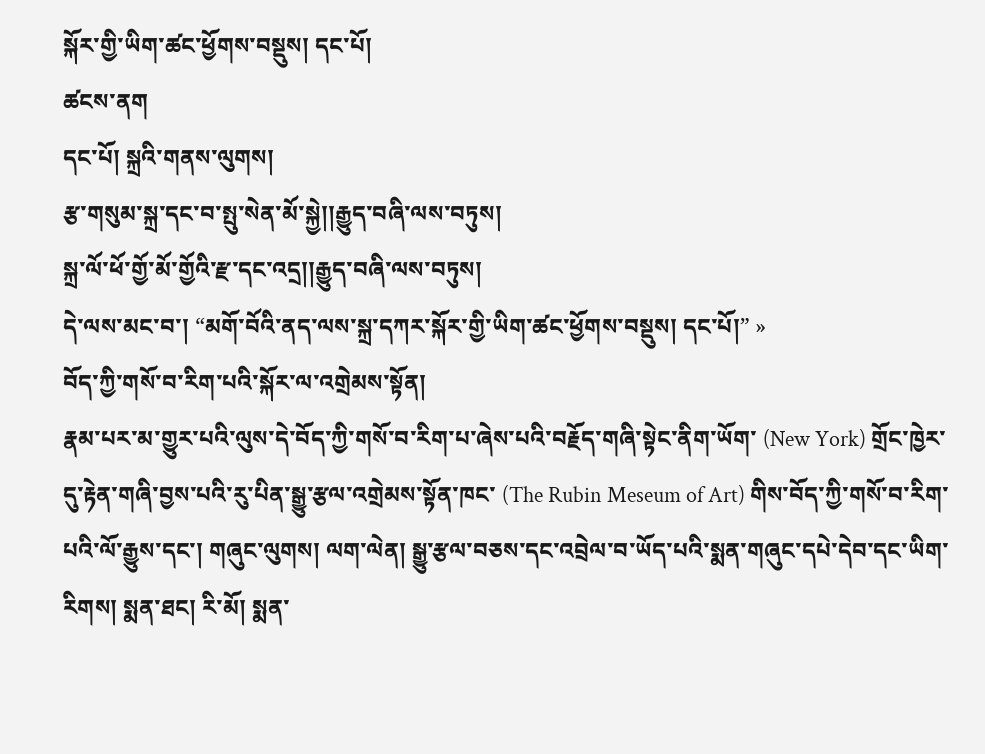སྐོར་གྱི་ཡིག་ཚང་ཕྱོགས་བསྡུས། དང་པོ།
ཚངས་ནག
དང་པོ། སྐྲའི་གནས་ལུགས།
རྩ་གསུམ་སྐྲ་དང་བ་སྤུ་སེན་མོ་སྐྱེ།།རྒྱུད་བཞི་ལས་བཏུས།
སྐྲ་ལོ་ཕོ་གྱོ་མོ་གྱོའི་རྫ་དང་འདྲ།།རྒྱུད་བཞི་ལས་བཏུས།
དེ་ལས་མང་བ་། “མགོ་བོའི་ནད་ལས་སྐྲ་དཀར་སྐོར་གྱི་ཡིག་ཚང་ཕྱོགས་བསྡུས། དང་པོ།” »
བོད་ཀྱི་གསོ་བ་རིག་པའི་སྐོར་ལ་འགྲེམས་སྟོན།
རྣམ་པར་མ་གྱུར་པའི་ལུས་དེ་བོད་ཀྱི་གསོ་བ་རིག་པ་ཞེས་པའི་བརྗོད་གཞི་སྟེང་ནིག་ཡོག་ (New York) གྲོང་ཁྱེར་དུ་རྟེན་གཞི་བྱས་པའི་རུ་པིན་སྒྱུ་རྩལ་འགྲེམས་སྟོན་ཁང་ (The Rubin Meseum of Art) གིས་བོད་ཀྱི་གསོ་བ་རིག་པའི་ལོ་རྒྱུས་དང་། གཞུང་ལུགས། ལག་ལེན། སྒྱུ་རྩལ་བཅས་དང་འབྲེལ་བ་ཡོད་པའི་སྨན་གཞུང་དཔེ་དེབ་དང་ཡིག་རིགས། སྨན་ཐང། རི་མོ། སྨན་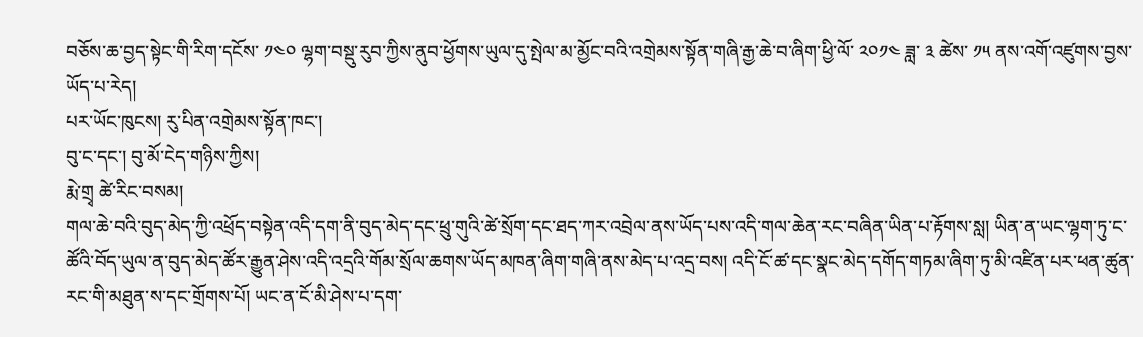བཅོས་ཆ་བྱད་སྟེང་གི་རིག་དངོས་ ༡༤༠ ལྷག་བསྡུ་རུབ་ཀྱིས་ནུབ་ཕྱོགས་ཡུལ་དུ་སྤེལ་མ་མྱོང་བའི་འགྲེམས་སྟོན་གཞི་རྒྱ་ཆེ་བ་ཞིག་ཕྱི་ལོ་ ༢༠༡༤ ཟླ་ ༣ ཚེས་ ༡༥ ནས་འགོ་འཛུགས་བྱས་ཡོད་པ་རེད།
པར་ཡོང་ཁུངས། རུ་པིན་འགྲེམས་སྟོན་ཁང་།
བུ་ང་དང་། བུ་མོ་ངེད་གཉིས་ཀྱིས།
རྨེ་གྲྭ ཚེ་རིང་བསམ།
གལ་ཆེ་བའི་བུད་མེད་ཀྱི་འཕྲོད་བསྟེན་འདི་དག་ནི་བུད་མེད་དང་ཕྲུ་གུའི་ཚེ་སྲོག་དང་ཐད་ཀར་འབྲེལ་ནས་ཡོད་པས་འདི་གལ་ཆེན་རང་བཞིན་ཡིན་པ་རྟོགས་སླ། ཡིན་ན་ཡང་ལྷག་ཏུ་ང་ཚོའི་བོད་ཡུལ་ན་བུད་མེད་ཚོར་རྒྱུན་ཤེས་འདི་འདྲའི་གོམ་སྲོལ་ཆགས་ཡོད་མཁན་ཞིག་གཞི་ནས་མེད་པ་འདྲ་བས། འདི་ངོ་ཚ་དང་སྣང་མེད་དགོད་གཏམ་ཞིག་ཏུ་མི་འཛིན་པར་ཕན་ཚུན་རང་གི་མཐུན་ས་དང་གྲོགས་པོ། ཡང་ན་ངོ་མི་ཤེས་པ་དག་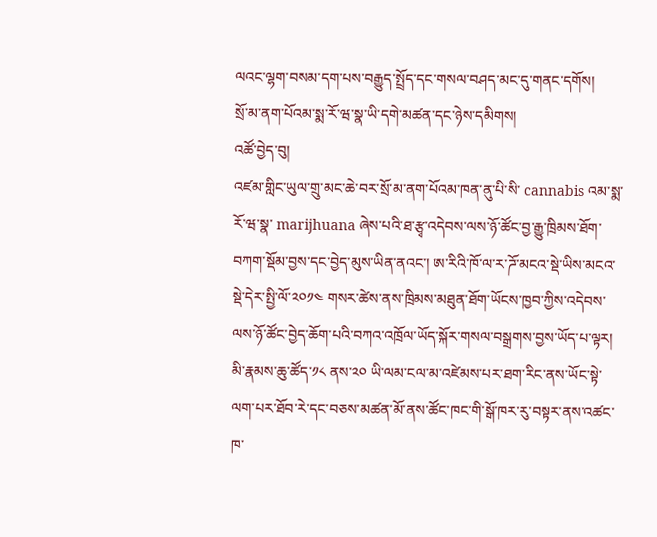ལའང་ལྷག་བསམ་དག་པས་བརྒྱུད་སྤྲོད་དང་གསལ་བཤད་མང་དུ་གནང་དགོས།
སྲོ་མ་ནག་པོའམ་སྨ་རོ་ཝ་སྣ་ཡི་དགེ་མཚན་དང་ཉེས་དམིགས།
འཚོ་བྱེད་བུ།
འཛམ་གླིང་ཡུལ་གྲུ་མང་ཆེ་བར་སྲོ་མ་ནག་པོའམ་ཁན་ནུ་པི་སི་ cannabis འམ་སྨ་རོ་ཝ་སྣ་ marijhuana ཞེས་པའི་ཐ་རྩྭ་འདེབས་ལས་ཉོ་ཚོང་བྱ་རྒྱུ་ཁྲིམས་ཐོག་བཀག་སྡོམ་བྱས་དང་བྱེད་མུས་ཡིན་ནའང་། ཨ་རིའི་ཁོ་ལ་ར་ཌོ་མངའ་སྡེ་ཡིས་མངའ་སྡེ་དེར་སྤྱི་ལོ་༢༠༡༤ གསར་ཚེས་ནས་ཁྲིམས་མཐུན་ཐོག་ཡོངས་ཁྱབ་ཀྱིས་འདེབས་ལས་ཉོ་ཚོང་བྱེད་ཆོག་པའི་བཀའ་འཁྲོལ་ཡོད་སྐོར་གསལ་བསྒྲགས་བྱས་ཡོད་པ་ལྟར། མི་རྣམས་ཆུ་ཚོད་༡༨ ནས་༢༠ ཡི་ལམ་ངལ་མ་འཛེམས་པར་ཐག་རིང་ནས་ཡོང་སྟེ་ལག་པར་ཐོབ་རེ་དང་བཅས་མཚན་མོ་ནས་ཚོང་ཁང་གི་སྒོ་ཁར་རུ་བསྟར་ནས་འཚང་ཁ་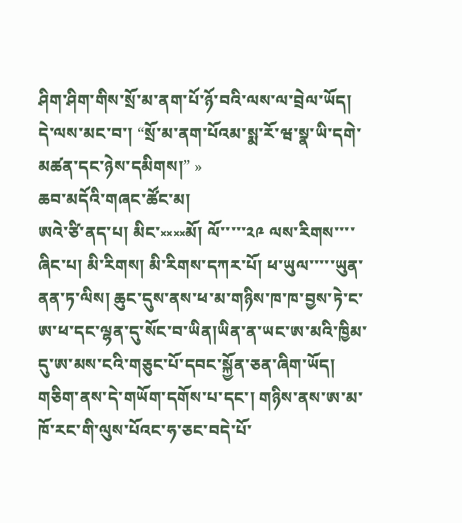ཤིག་ཤིག་གིས་སྲོ་མ་ནག་པོ་ཉོ་བའི་ལས་ལ་བྲེལ་ཡོད།
དེ་ལས་མང་བ་། “སྲོ་མ་ནག་པོའམ་སྨ་རོ་ཝ་སྣ་ཡི་དགེ་མཚན་དང་ཉེས་དམིགས།” »
ཆབ་མདོའི་གཞང་ཚོང་མ།
ཨའེ་ཙི་ནད་པ། མིང་༞༞མོ། ལོ་་་་་༢༩ ལས་རིགས་་་་ཞིང་པ། མི་རིགས། མི་རིགས་དཀར་པོ། ཕ་ཡུལ་་་་་ཡུན་ནན་ཏ་ལིས། ཆུང་དུས་ནས་ཕ་མ་གཉིས་ཁ་ཁ་བྱས་ཏེ་ང་ཨ་ཕ་དང་ལྷན་དུ་སོང་བ་ཡིན།ཡིན་ན་ཡང་ཨ་མའི་ཁྱིམ་དུ་ཨ་མས་ངའི་གཅུང་པོ་དབང་སྐྱོན་ཅན་ཞིག་ཡོད། གཅིག་ནས་དེ་གཡོག་དགོས་པ་དང་། གཉིས་ནས་ཨ་མ་ཁོ་རང་གི་ལུས་པོའང་ཧ་ཅང་བདེ་པོ་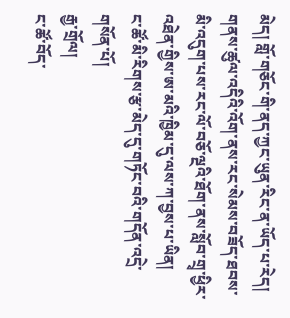མེད། གློ་གཅོང་གི་ནད་ཀྱང་ཡུན་རིང་ན་ཡོད་པ་རེད། གནས་ཚུལ་འདིའི་འོག་ནས་རང་སེམས་བཟོད་ཐབས་མི་འདུག་པས་རང་ལོ་བཅོ་ལྔའི་ཐོག་ནས་སློབ་གྲྭ་ཕྱིར་འཐེན་གྱིས་ཨ་མའི་ཁྱིམ་དུ་ལས་ཀ་བྱས་པ་ཡིན།
ང་ཚོ་མི་རིགས་རྩ་མེད་དུ་གཏོང་བའི་གདོན་འདྲེ་གསོན་པོ།
རྒྱ་གྲོལ།
ང་ཚོ་བོད་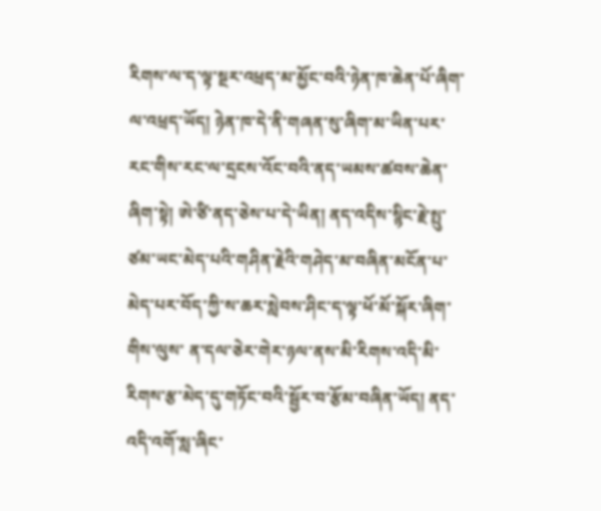རིགས་ལ་ད་ལྟ་སྔར་འཕྲད་མ་མྱོང་བའི་ཉེན་ཁ་ཆེན་པོ་ཞིག་ལ་འཕྲད་ཡོད། ཉེན་ཁ་དེ་ནི་གཞན་སུ་ཞིག་མ་ཡིན་པར་རང་གིས་རང་ལ་དྲངས་འོང་བའི་ནད་ཡམས་ཚབས་ཆེན་ཞིག་སྟེ། ཨེ་ཙི་ནད་ཅེས་པ་དེ་ཡིན། ནད་འདིས་སྙིང་རྗེ་སྤུ་ཙམ་ཡང་མེད་པའི་གཤིན་རྗེའི་གཤེད་མ་བཞིན་མངོན་པ་མེད་པར་བོད་ཀྱི་ས་ཆར་སླེབས་ཤིང་ད་ལྟ་ཕོ་མོ་སྐོར་ཞིག་གིས་ལུས་ ན་དལ་ཅེར་གེར་ཉལ་ནས་མི་རིགས་འདི་མི་རིགས་རྩ་མེད་དུ་གཏོང་བའི་སྦྱོར་བ་རྩོམ་བཞིན་ཡོད། ནད་འདི་འགོ་སླ་ཞིང་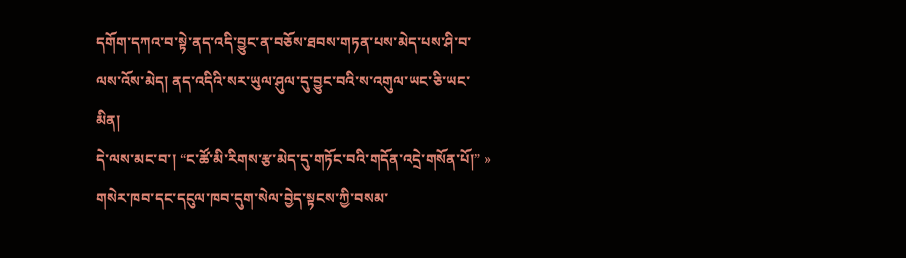དགོག་དཀའ་བ་སྟེ་ནད་འདི་བྱུང་ན་བཅོས་ཐབས་གཏན་པས་མེད་པས་ཤི་བ་ལས་འོས་མེད། ནད་འདིའི་སར་ཡུལ་ཤུལ་དུ་བྱུང་བའི་ས་འགུལ་ཡང་ཅི་ཡང་མིན།
དེ་ལས་མང་བ་། “ང་ཚོ་མི་རིགས་རྩ་མེད་དུ་གཏོང་བའི་གདོན་འདྲེ་གསོན་པོ།” »
གསེར་ཁབ་དང་དངུལ་ཁབ་དུག་སེལ་བྱེད་སྟངས་ཀྱི་བསམ་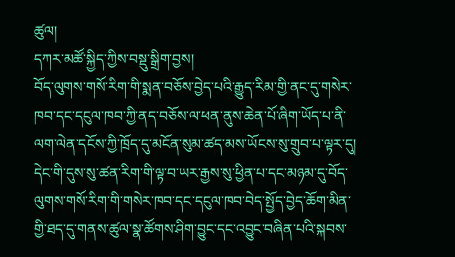ཚུལ།
དཀར་མཚོ་སྐྱིད་ཀྱིས་བསྡུ་སྒྲིག་བྱས།
བོད་ལུགས་གསོ་རིག་གི་སྨན་བཅོས་བྱེད་པའི་རྒྱུད་རིམ་གྱི་ནང་དུ་གསེར་ཁབ་དང་དངུལ་ཁབ་ཀྱི་ནད་བཅོས་ལ་ཕན་ནུས་ཆེན་པོ་ཞིག་ཡོད་པ་ནི་ལག་ལེན་དངོས་ཀྱི་ཁྲོད་དུ་མངོན་སུམ་ཚད་མས་ཡོངས་སུ་གྲུབ་པ་ལྟར་དུ། དེང་གི་དུས་སུ་ཚན་རིག་གི་ལྟ་བ་ཡར་རྒྱས་སུ་ཕྱིན་པ་དང་མཉམ་དུ་བོད་ལུགས་གསོ་རིག་གི་གསེར་ཁབ་དང་དངུལ་ཁབ་བེད་སྤྱོད་བྱེད་ཆོག་མིན་གྱི་ཐད་དུ་གནས་ཚུལ་སྣ་ཚོགས་ཤིག་བྱུང་དང་འབྱུང་བཞིན་པའི་སྐབས་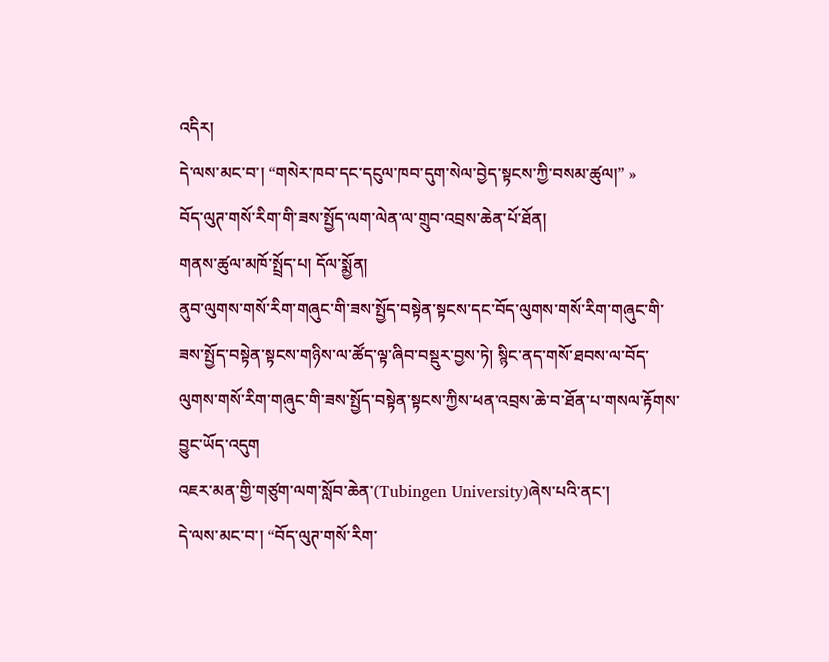འདིར།
དེ་ལས་མང་བ་། “གསེར་ཁབ་དང་དངུལ་ཁབ་དུག་སེལ་བྱེད་སྟངས་ཀྱི་བསམ་ཚུལ།” »
བོད་ལུཊ་གསོ་རིག་གི་ཟས་སྤྱོད་ལག་ལེན་ལ་གྲུབ་འབྲས་ཆེན་པོ་ཐོན།
གནས་ཚུལ་མཁོ་སྤྲོད་པ། དོལ་སྨྱོན།
ནུབ་ལུགས་གསོ་རིག་གཞུང་གི་ཟས་སྤྱོད་བསྟེན་སྟངས་དང་བོད་ལུགས་གསོ་རིག་གཞུང་གི་ཟས་སྤྱོད་བསྟེན་སྟངས་གཉིས་ལ་ཚོད་ལྟ་ཞིབ་བསྡུར་བྱས་ཏེ། སྙིང་ནད་གསོ་ཐབས་ལ་བོད་ལུགས་གསོ་རིག་གཞུང་གི་ཟས་སྤྱོད་བསྟེན་སྟངས་ཀྱིས་ཕན་འབྲས་ཆེ་བ་ཐོན་པ་གསལ་རྟོགས་བྱུང་ཡོད་འདུག
འཇར་མན་གྱི་གཙུག་ལག་སློབ་ཆེན་(Tubingen University)ཞེས་པའི་ནང་།
དེ་ལས་མང་བ་། “བོད་ལུཊ་གསོ་རིག་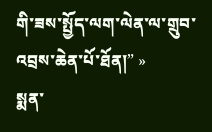གི་ཟས་སྤྱོད་ལག་ལེན་ལ་གྲུབ་འབྲས་ཆེན་པོ་ཐོན།” »
སྨན་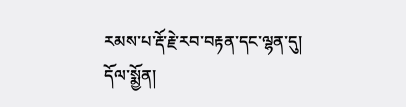རམས་པ་རྡོ་རྗེ་རབ་བརྟན་དང་ལྷན་དུ།
དོལ་སྨྱོན།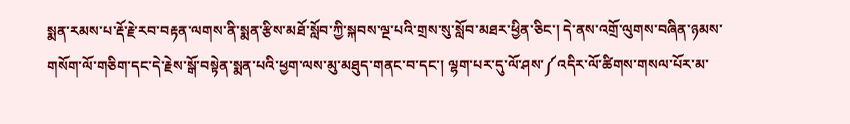སྨན་རམས་པ་རྡོ་རྗེ་རབ་བརྟན་ལགས་ནི་སྨན་རྩིས་མཐོ་སློབ་ཀྱི་སྐབས་ལྔ་པའི་གྲས་སུ་སློབ་མཐར་ཕྱིན་ཅིང་། དེ་ནས་འགྲོ་ལུགས་བཞིན་ཉམས་གསོག་ལོ་གཅིག་དང་དེ་རྗེས་སྒོ་བསྟེན་སྨན་པའི་ཕྱག་ལས་མུ་མཐུད་གནང་བ་དང་། ལྷག་པར་དུ་ལོ་ཤས་༼འདིར་ལོ་ཚིགས་གསལ་པོར་མ་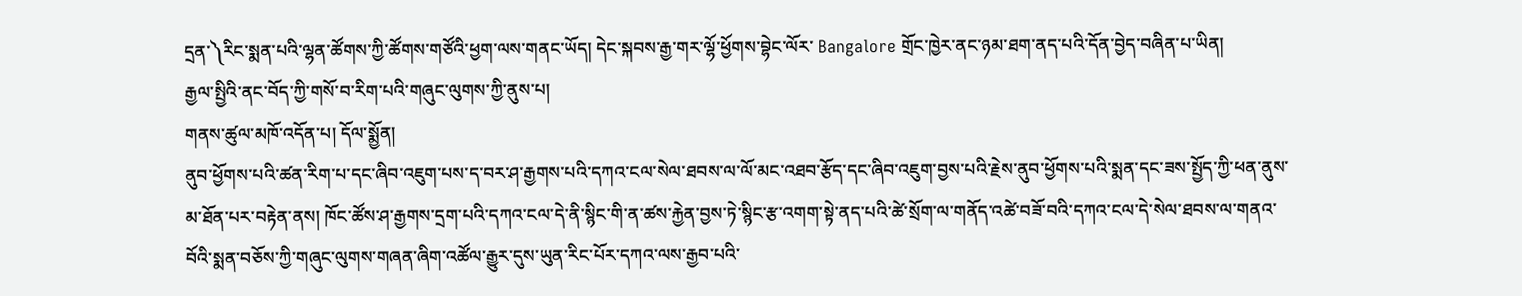དྲན་༽རིང་སྨན་པའི་ལྷན་ཚོགས་ཀྱི་ཚོགས་གཙོའི་ཕྱག་ལས་གནང་ཡོད། དེང་སྐབས་རྒྱ་གར་ལྷོ་ཕྱོགས་བྷེང་ལོར་ Bangalore གྲོང་ཁྱེར་ནང་ཉམ་ཐག་ནད་པའི་དོན་བྱེད་བཞིན་པ་ཡིན།
རྒྱལ་སྤྱིའི་ནང་བོད་ཀྱི་གསོ་བ་རིག་པའི་གཞུང་ལུགས་ཀྱི་ནུས་པ།
གནས་ཚུལ་མཁོ་འདོན་པ། དོལ་སྨྱོན།
ནུབ་ཕྱོགས་པའི་ཚན་རིག་པ་དང་ཞིབ་འཇུག་པས་ད་བར་ཤ་རྒྱགས་པའི་དཀའ་ངལ་སེལ་ཐབས་ལ་ལོ་མང་འཐབ་རྩོད་དང་ཞིབ་འཇུག་བྱས་པའི་རྗེས་ནུབ་ཕྱོགས་པའི་སྨན་དང་ཟས་སྤྱོད་ཀྱི་ཕན་ནུས་མ་ཐོན་པར་བརྟེན་ནས། ཁོང་ཚོས་ཤ་རྒྱགས་དྲག་པའི་དཀའ་ངལ་དེ་ནི་སྙིང་གི་ན་ཚས་རྐྱེན་བྱས་ཏེ་སྙིང་རྩ་འགག་སྟེ་ནད་པའི་ཚེ་སྲོག་ལ་གནོད་འཚེ་བཟོ་བའི་དཀའ་ངལ་དེ་སེལ་ཐབས་ལ་གནའ་བོའི་སྨན་བཅོས་ཀྱི་གཞུང་ལུགས་གཞན་ཞིག་འཚོལ་རྒྱུར་དུས་ཡུན་རིང་པོར་དཀའ་ལས་རྒྱབ་པའི་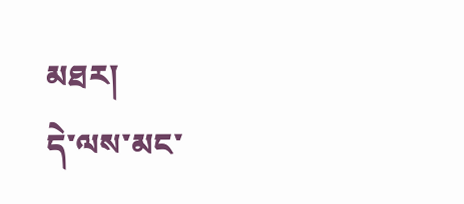མཐར།
དེ་ལས་མང་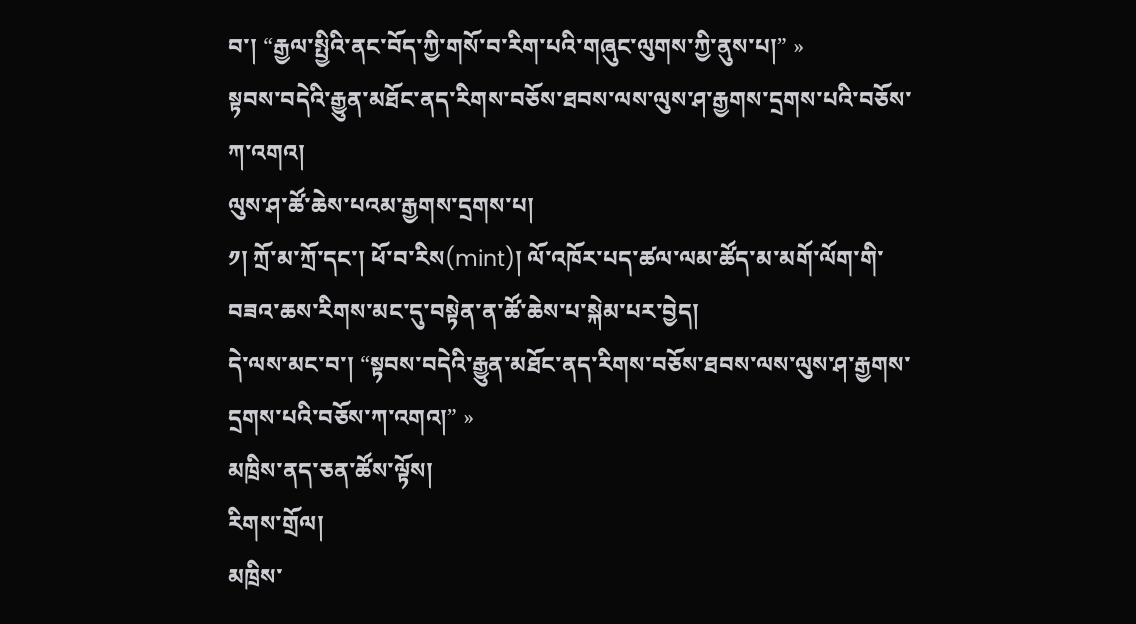བ་། “རྒྱལ་སྤྱིའི་ནང་བོད་ཀྱི་གསོ་བ་རིག་པའི་གཞུང་ལུགས་ཀྱི་ནུས་པ།” »
སྟབས་བདེའི་རྒྱུན་མཐོང་ནད་རིགས་བཅོས་ཐབས་ལས་ལུས་ཤ་རྒྱགས་དྲགས་པའི་བཅོས་ཀ་འགའ།
ལུས་ཤ་ཚོ་ཆེས་པའམ་རྒྱགས་དྲགས་པ།
༡། ཀྲོ་མ་ཀྲོ་དང་། ཕོ་བ་རིས(mint)། ལོ་འཁོར་པད་ཚལ་ལམ་ཚོད་མ་མགོ་ལོག་གི་བཟའ་ཆས་རིགས་མང་དུ་བསྟེན་ན་ཚོ་ཆེས་པ་སྐེམ་པར་བྱེད།
དེ་ལས་མང་བ་། “སྟབས་བདེའི་རྒྱུན་མཐོང་ནད་རིགས་བཅོས་ཐབས་ལས་ལུས་ཤ་རྒྱགས་དྲགས་པའི་བཅོས་ཀ་འགའ།” »
མཁྲིས་ནད་ཅན་ཚོས་ལྟོས།
རིགས་གྲོལ།
མཁྲིས་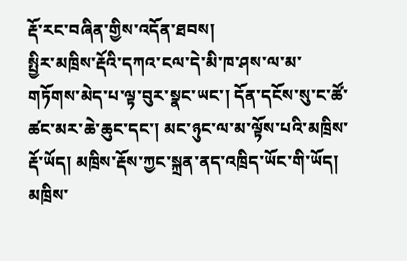རྡོ་རང་བཞིན་གྱིས་འདོན་ཐབས།
སྤྱིར་མཁྲིས་རྡོའི་དཀའ་ངལ་དེ་མི་ཁ་ཤས་ལ་མ་གཏོགས་མེད་པ་ལྟ་བུར་སྣང་ཡང་། དོན་དངོས་སུ་ང་ཚོ་ཚང་མར་ཆེ་ཆུང་དང་། མང་ཉུང་ལ་མ་ལྟོས་པའི་མཁྲིས་རྡོ་ཡོད། མཁྲིས་རྡོས་ཀྱང་སྐྲན་ནད་འཁྲིད་ཡོང་གི་ཡོད།
མཁྲིས་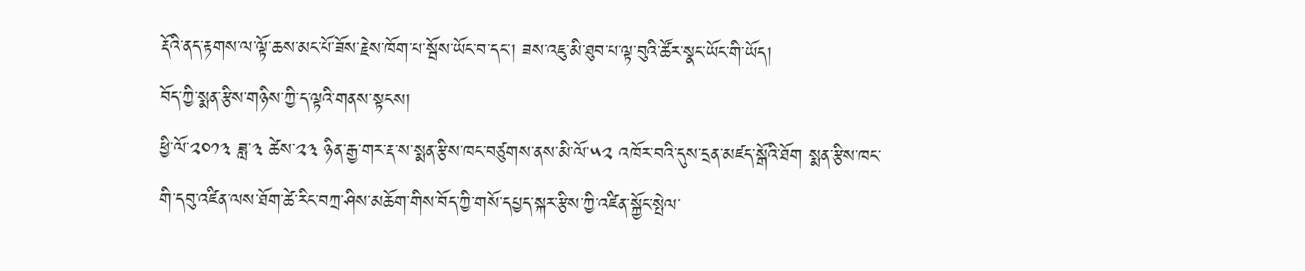རྡོའི་ནད་རྟགས་ལ་ལྟོ་ཆས་མང་པོ་ཟོས་རྗེས་ཁོག་པ་སྦོས་ཡོང་བ་དང་། ཟས་འཇུ་མི་ཐུབ་པ་ལྟ་བུའི་ཚོར་སྣང་ཡོང་གི་ཡོད།
བོད་ཀྱི་སྨན་རྩིས་གཉིས་ཀྱི་ད་ལྟའི་གནས་སྟངས།
ཕྱི་ལོ་༢༠༡༣ ཟླ་༣ ཚེས་༢༣ ཉིན་རྒྱ་གར་རྡ་ས་སྨན་རྩིས་ཁང་བཙུགས་ནས་མི་ལོ་༥༢ འཁོར་བའི་དུས་དྲན་མཛད་སྒོའི་ཐོག སྨན་རྩིས་ཁང་གི་དབུ་འཛིན་ལས་ཐོག་ཚེ་རིང་བཀྲ་ཤིས་མཆོག་གིས་བོད་ཀྱི་གསོ་དཔྱད་སྐར་རྩིས་ཀྱི་འཛིན་སྐྱོང་སྤེལ་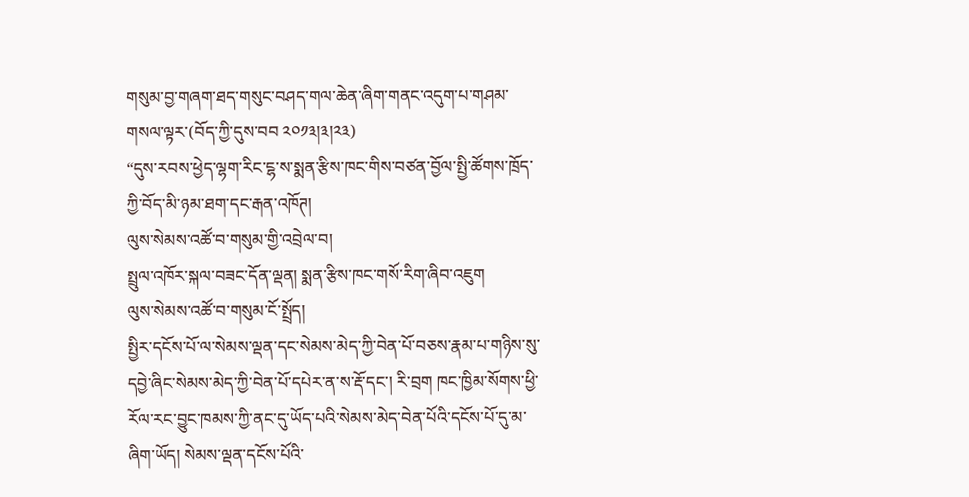གསུམ་བྱ་གཞག་ཐད་གསུང་བཤད་གལ་ཆེན་ཞིག་གནང་འདུག་པ་གཤམ་གསལ་ལྟར་(བོད་ཀྱི་དུས་བབ ༢༠༡༣།༣།༢༣)
“དུས་རབས་ཕྱེད་ལྷག་རིང་ངྷ་ས་སྨན་རྩིས་ཁང་གིས་བཙན་བྱོལ་སྤྱི་ཚོགས་ཁྲོད་ཀྱི་བོད་མི་ཉམ་ཐག་དང་རྒན་འཁོཊ།
ལུས་སེམས་འཚོ་བ་གསུམ་གྱི་འབྲེལ་བ།
སྤྲུལ་འཁོར་སྐལ་བཟང་དོན་ལྡན། སྨན་རྩིས་ཁང་གསོ་རིག་ཞིབ་འཇུག
ལུས་སེམས་འཚོ་བ་གསུམ་ངོ་སྤྲོད།
སྤྱིར་དངོས་པོ་ལ་སེམས་ལྡན་དང་སེམས་མེད་ཀྱི་བེན་པོ་བཅས་རྣམ་པ་གཉིས་སུ་དབྱེ་ཞིང་སེམས་མེད་ཀྱི་བེན་པོ་དཔེར་ན་ས་རྡོ་དང་། རི་བྲག ཁང་ཁྱིམ་སོགས་ཕྱི་རོལ་རང་བྱུང་ཁམས་ཀྱི་ནང་དུ་ཡོད་པའི་སེམས་མེད་བེན་པོའི་དངོས་པོ་དུ་མ་ཞིག་ཡོད། སེམས་ལྡན་དངོས་པོའི་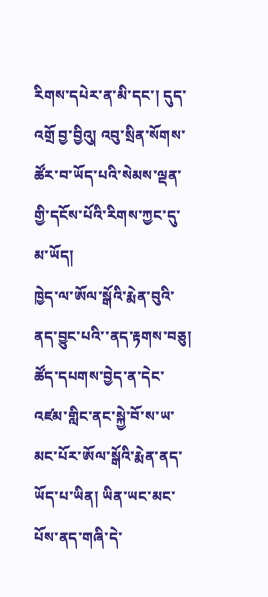རིགས་དཔེར་ན་མི་དང་། དུད་འགྲོ བྱ་བྱིའུ། འབུ་སྲིན་སོགས་ཚོར་བ་ཡོད་པའི་སེམས་ལྡན་གྱི་དངོས་པོའི་རིགས་ཀྱང་དུ་མ་ཡོད།
ཁྱེད་ལ་ཨོལ་སྒོའི་རྨེན་བུའི་ནད་བྱུང་པའི་་ནད་རྟགས་བཅུ།
ཚོད་དཔགས་བྱེད་ན་དེང་འཛམ་གླིང་ནང་སྐྱེ་བོ་ས་ཡ་མང་པོར་ཨོལ་སྒོའི་རྨེན་ནད་ཡོད་པ་ཡིན། ཡིན་ཡང་མང་པོས་ནད་གཞི་དེ་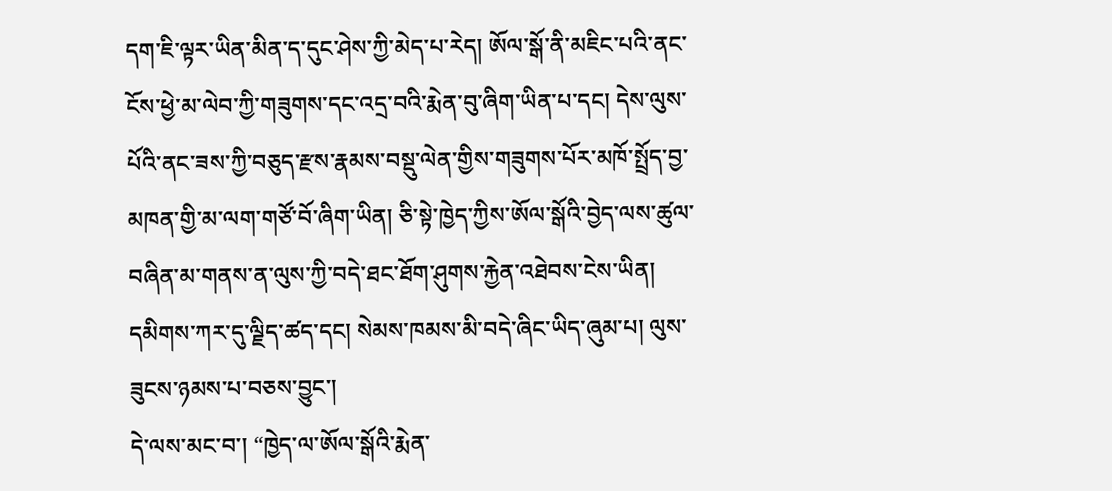དག་ཇི་ལྟར་ཡིན་མིན་ད་དུང་ཤེས་ཀྱི་མེད་པ་རེད། ཨོལ་སྒོ་ནི་མཇིང་པའི་ནང་ངོས་ཕྱེ་མ་ལེབ་ཀྱི་གཟུགས་དང་འདྲ་བའི་རྨེན་བུ་ཞིག་ཡིན་པ་དང། དེས་ལུས་པོའི་ནང་ཟས་ཀྱི་བཅུད་རྫས་རྣམས་བསྡུ་ལེན་གྱིས་གཟུགས་པོར་མཁོ་སྤྲོད་བྱ་མཁན་གྱི་མ་ལག་གཙོ་བོ་ཞིག་ཡིན། ཅི་སྟེ་ཁྱེད་ཀྱིས་ཨོལ་སྒོའི་བྱེད་ལས་ཚུལ་བཞིན་མ་གནས་ན་ལུས་ཀྱི་བདེ་ཐང་ཐོག་ཤུགས་རྐྱེན་འཐེབས་ངེས་ཡིན། དམིགས་ཀར་དུ་ལྗིད་ཚད་དང། སེམས་ཁམས་མི་བདེ་ཞིང་ཡིད་ཞུམ་པ། ལུས་ཟུངས་ཉམས་པ་བཅས་བྱུང་།
དེ་ལས་མང་བ་། “ཁྱེད་ལ་ཨོལ་སྒོའི་རྨེན་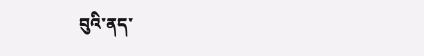བུའི་ནད་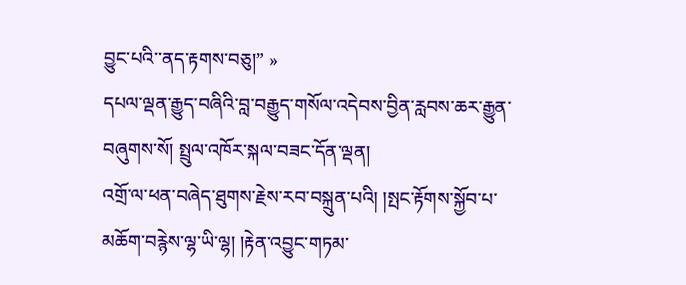བྱུང་པའི་་ནད་རྟགས་བཅུ།” »
དཔལ་ལྡན་རྒྱུད་བཞིའི་བླ་བརྒྱུད་གསོལ་འདེབས་བྱིན་རླབས་ཆར་རྒྱུན་བཞུགས་སོ། སྤྲུལ་འཁོར་སྐལ་བཟང་དོན་ལྡན།
འགྲོ་ལ་ཕན་བཞེད་ཐུགས་རྗེས་རབ་བསྐྲུན་པའི། །སྤང་རྟོགས་སྐྱོབ་པ་མཆོག་བརྙེས་ལྷ་ཡི་ལྷ། །རྟེན་འབྱུང་གཏམ་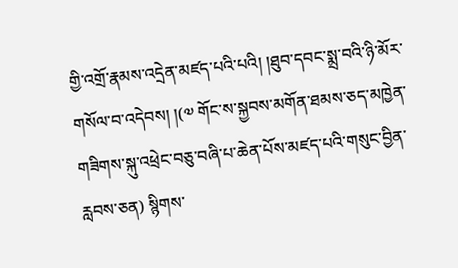གྱི་འགྲོ་རྣམས་འདྲེན་མཛད་པའི་པའི། །ཐུབ་དབང་སྨྲ་བའི་ཉི་མོར་གསོལ་བ་འདེབས། །(༧ གོང་ས་སྐྱབས་མགོན་ཐམས་ཅད་མཁྱེན་གཟིགས་སྐུ་འཕྲེང་བཅུ་བཞི་པ་ཆེན་པོས་མཛད་པའི་གསུང་བྱིན་རླབས་ཅན) སྙིགས་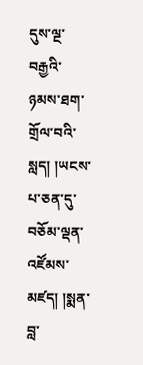དུས་ལྔ་བརྒྱའི་ཉམས་ཐག་གྲོལ་བའི་སླད། །ཡངས་པ་ཅན་དུ་བཅོམ་ལྡན་འཛོམས་མཛད། །སྨན་བླ་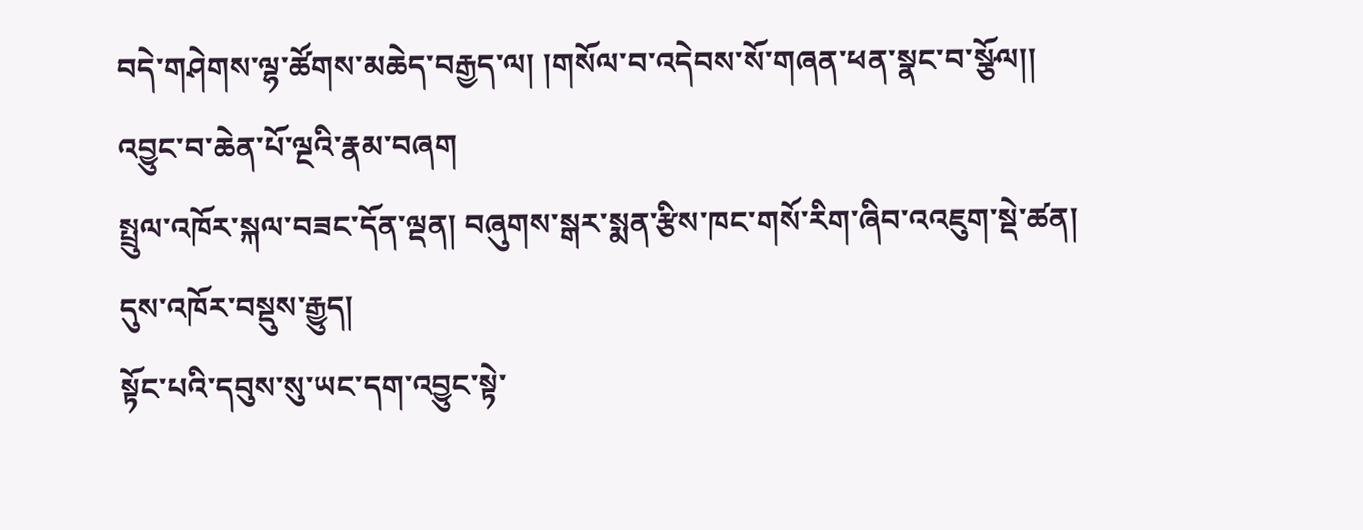བདེ་གཤེགས་ལྷ་ཚོགས་མཆེད་བརྒྱད་ལ། །གསོལ་བ་འདེབས་སོ་གཞན་ཕན་སྣང་བ་སྩོལ།།
འབྱུང་བ་ཆེན་པོ་ལྔའི་རྣམ་བཞག
སྤྲུལ་འཁོར་སྐལ་བཟང་དོན་ལྡན། བཞུགས་སྒར་སྨན་རྩིས་ཁང་གསོ་རིག་ཞིབ་འའཇུག་སྡེ་ཚན།
དུས་འཁོར་བསྡུས་རྒྱུད།
སྟོང་པའི་དབུས་སུ་ཡང་དག་འབྱུང་སྟེ་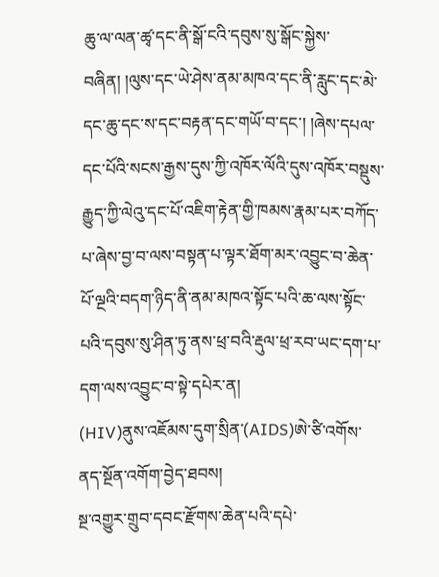ཆུ་ལ་ལན་ཚྭ་དང་ནི་སྒོ་ངའི་དབུས་སུ་སྒོང་སྐྱེས་བཞིན། །ལུས་དང་ཡེ་ཤེས་ནམ་མཁའ་དང་ནི་རླུང་དང་མེ་དང་ཆུ་དང་ས་དང་བརྟན་དང་གཡོ་བ་དང་། །ཞེས་དཔལ་དང་པོའི་སངས་རྒྱས་དུས་ཀྱི་འཁོར་ལོའི་དུས་འཁོར་བསྡུས་རྒྱུད་ཀྱི་ལེའུ་དང་པོ་འཇིག་རྟེན་གྱི་ཁམས་རྣམ་པར་བཀོད་པ་ཞེས་བྱ་བ་ལས་བསྟན་པ་ལྟར་ཐོག་མར་འབྱུང་བ་ཆེན་པོ་ལྔའི་བདག་ཉིད་ནི་ནམ་མཁའ་སྟོང་པའི་ཆ་ལས་སྟོང་པའི་དབུས་སུ་ཤིན་ཏུ་ནས་ཕྲ་བའི་རྡུལ་ཕྲ་རབ་ཡང་དག་པ་དག་ལས་འབྱུང་བ་སྟེ་དཔེར་ན།
(HIV)ནུས་འཇོམས་དུག་སྲིན་(AIDS)ཨེ་ཙི་འགོས་ནད་སྔོན་འགོག་བྱེད་ཐབས།
སྔ་འགྱུར་གྲུབ་དབང་རྫོགས་ཆེན་པའི་དཔེ་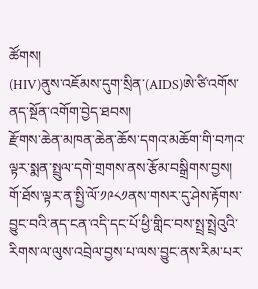ཚོགས།
(HIV)ནུས་འཇོམས་དུག་སྲིན་(AIDS)ཨེ་ཙི་འགོས་ནད་སྔོན་འགོག་བྱེད་ཐབས།
རྫོགས་ཆེན་མཁན་ཆེན་ཆོས་དགའ་མཆོག་གི་བཀའ་ལྟར་སྨན་སྤྲུལ་དགེ་གྲགས་ནས་རྩོམ་བསྒྲིགས་བྱས།
གོ་ཐོས་ལྟར་ན་སྤྱི་ལོ་༡༩༨༡ནས་གསར་དུ་ཤེས་རྟོགས་བྱུང་བའི་ནད་ངན་འདི་དང་པོ་ཕྱི་གླིང་བས་སྤྲ་སྤྲེའུའི་རིགས་ལ་ལུས་འབྲེལ་བྱས་པ་ལས་བྱུང་ནས་རིམ་པར་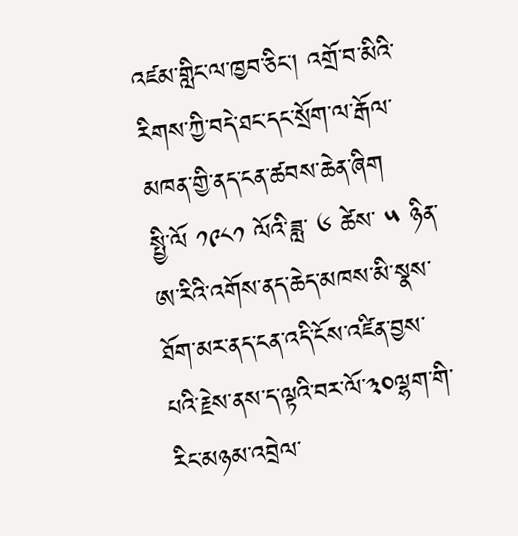འཛམ་གླིང་ལ་ཁྱབ་ཅིང་། འགྲོ་བ་མིའི་རིགས་ཀྱི་བདེ་ཐང་དང་སྲོག་ལ་རྒོལ་མཁན་གྱི་ནད་ངན་ཚབས་ཆེན་ཞིག
སྤྱི་ལོ ༡༩༨༡ ལོའི་ཟླ་ ༦ ཚེས་ ༥ ཉིན་ཨ་རིའི་འགོས་ནད་ཆེད་མཁས་མི་སྣས་ཐོག་མར་ནད་ངན་འདི་ངོས་འཛིན་བྱས་པའི་རྗེས་ནས་ད་ལྟའི་བར་ལོ་༣༠ལྷག་གི་རིང་མཉམ་འབྲེལ་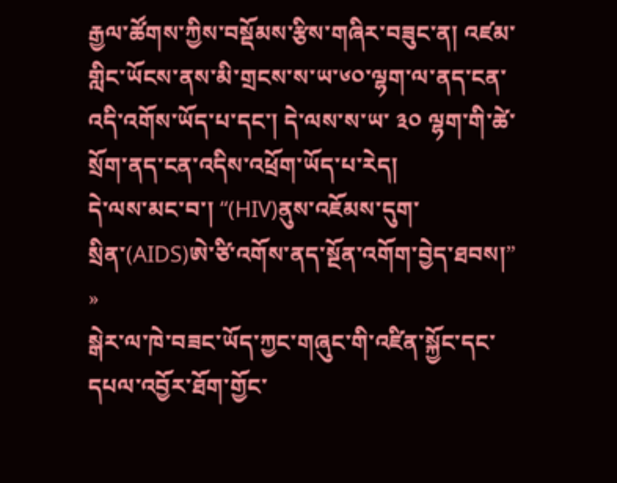རྒྱལ་ཚོགས་ཀྱིས་བསྡོམས་རྩིས་གཞིར་བཟུང་ན། འཛམ་གླིང་ཡོངས་ནས་མི་གྲངས་ས་ཡ་༦༠་ལྷག་ལ་ནད་ངན་འདི་འགོས་ཡོད་པ་དང་། དེ་ལས་ས་ཡ་ ༣༠ ལྷག་གི་ཚེ་སྲོག་ནད་ངན་འདིས་འཕྲོག་ཡོད་པ་རེད།
དེ་ལས་མང་བ་། “(HIV)ནུས་འཇོམས་དུག་སྲིན་(AIDS)ཨེ་ཙི་འགོས་ནད་སྔོན་འགོག་བྱེད་ཐབས།” »
སྒེར་ལ་ཁེ་བཟང་ཡོད་ཀྱང་གཞུང་གི་འཛིན་སྐྱོང་དང་དཔལ་འབྱོར་ཐོག་གྱོང་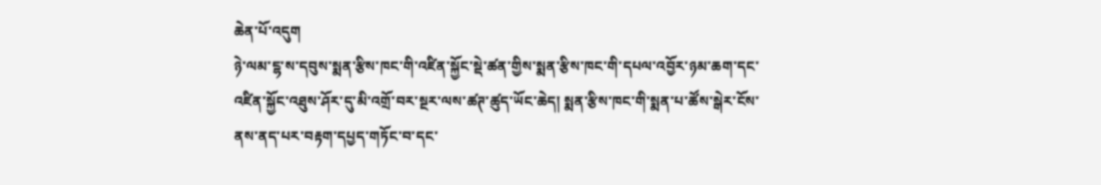ཆེན་པོ་འདུག
ཉེ་ལམ་ངྷ་ས་དབུས་སྨན་རྩིས་ཁང་གི་འཛིན་སྐྱོང་སྡེ་ཚན་གྱིས་སྨན་རྩིས་ཁང་གི་དཔལ་འབྱོར་ཉམ་ཆག་དང་འཛིན་སྐྱོང་འཐུས་ཤོར་དུ་མི་འགྲོ་བར་སྔར་ལས་ཚཊ་ཚུད་ཡོང་ཆེད། སྨན་རྩིས་ཁང་གི་སྨན་པ་ཚོས་སྒེར་ངོས་ནས་ནད་པར་བརྟག་དཔྱད་གཏོང་བ་དང་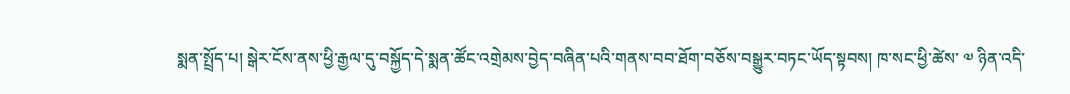སྨན་སྤྲོད་པ། སྒེར་ངོས་ནས་ཕྱི་རྒྱལ་དུ་བསྐྱོད་དེ་སྨན་ཚོང་འགྲེམས་བྱེད་བཞིན་པའི་གནས་བབ་ཐོག་བཅོས་བསྒྱུར་བཏང་ཡོད་སྟབས། ཁ་སང་ཕྱི་ཚེས་ ༧ ཉིན་འདི་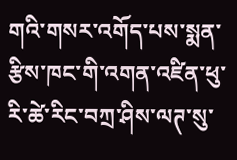གའི་གསར་འགོད་པས་སྨན་རྩིས་ཁང་གི་འགན་འཛིན་ཕུ་རི་ཚེ་རིང་བཀྲ་ཤིས་ལཊ་སུ་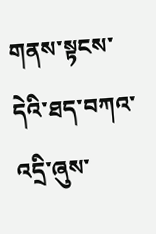གནས་སྟངས་དེའི་ཐད་བཀའ་འདྲི་ཞུས་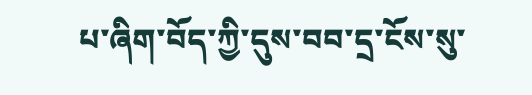པ་ཞིག་བོད་ཀྱི་དུས་བབ་དྲ་ངོས་སུ་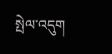སྤེལ་འདུག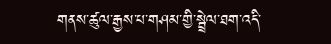གནས་ཚུལ་རྒྱས་པ་གཤམ་གྱི་སྦྲེལ་ཐག་འདི་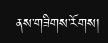ནས་གཟིགས་རོགས།